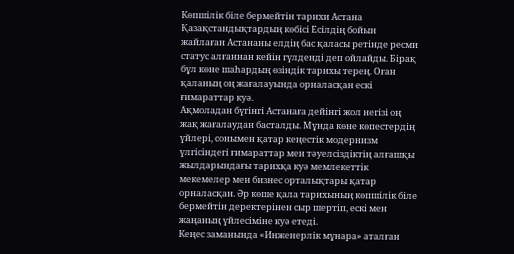Көпшілік біле бермейтін тарихи Астана
Қазақстандықтардың көбісі Есілдің бойын жайлаған Астананы елдің бас қаласы ретінде ресми статус алғаннан кейін гүлденді деп ойлайды. Бірақ бұл көне шаһардың өзіндік тарихы терең. Оған қаланың оң жағалауында орналасқан ескі ғимараттар куә.
Ақмоладан бүгінгі Астанаға дейінгі жол негізі оң жақ жағалаудан басталды. Мұнда көне көпестердің үйлері, сонымен қатар кеңестік модернизм үлгісіндегі ғимараттар мен тәуелсіздіктің алғашқы жылдарындағы тарихқа куә мемлекеттік мекемелер мен бизнес орталықтары қатар орналасқан. Әр көше қала тарихының көпшілік біле бермейтін деректерінен сыр шертіп, ескі мен жаңаның үйлесіміне куә етеді.
Кеңес заманында «Инженерлік мұнара» аталған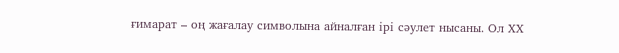ғимарат – оң жағалау символына айналған ірі сәулет нысаны. Ол ХХ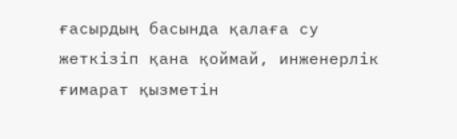ғасырдың басында қалаға су жеткізіп қана қоймай, инженерлік ғимарат қызметін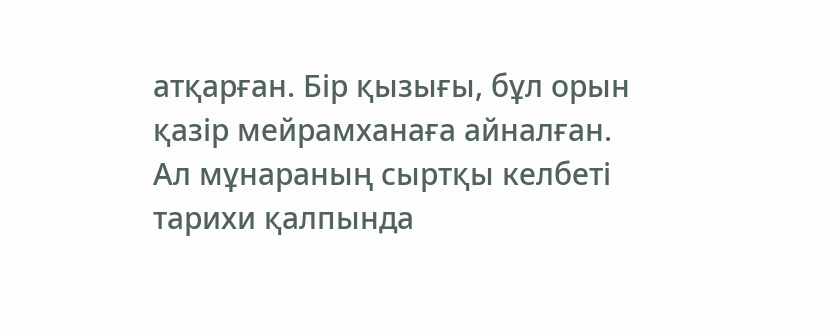атқарған. Бір қызығы, бұл орын қазір мейрамханаға айналған. Ал мұнараның сыртқы келбеті тарихи қалпында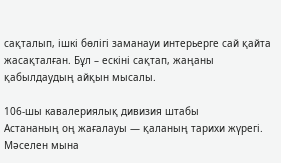сақталып, ішкі бөлігі заманауи интерьерге сай қайта жасақталған. Бұл – ескіні сақтап, жаңаны қабылдаудың айқын мысалы.

106-шы кавалериялық дивизия штабы
Астананың оң жағалауы — қаланың тарихи жүрегі. Мәселен мына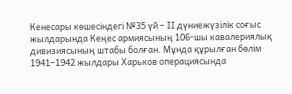Кенесары көшесіндегі №35 үй – ІІ дүниежүзілік соғыс жылдарында Кеңес армиясының 106-шы кавалериялық дивизиясының штабы болған. Мұнда құрылған бөлім 1941–1942 жылдары Харьков операциясында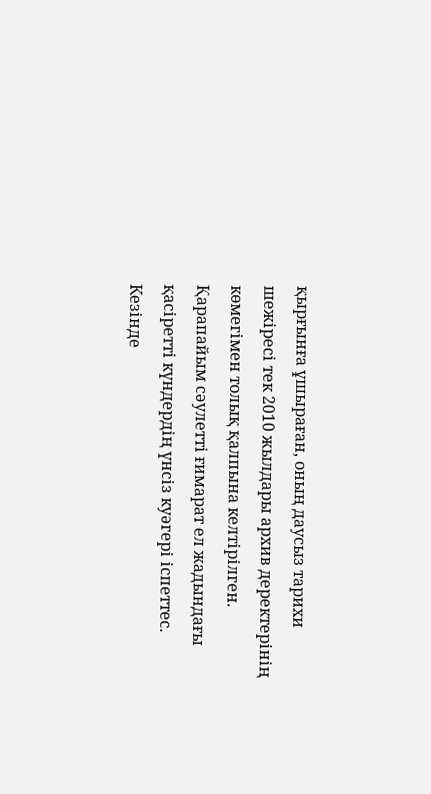қырғынға ұшыраған, оның даусыз тарихи шежіресі тек 2010 жылдары архив деректерінің көмегімен толық қалпына келтірілген. Қарапайым сәулетті ғимарат ел жадындағы қасіретті күндердің үнсіз куәгері іспеттес. Кезінде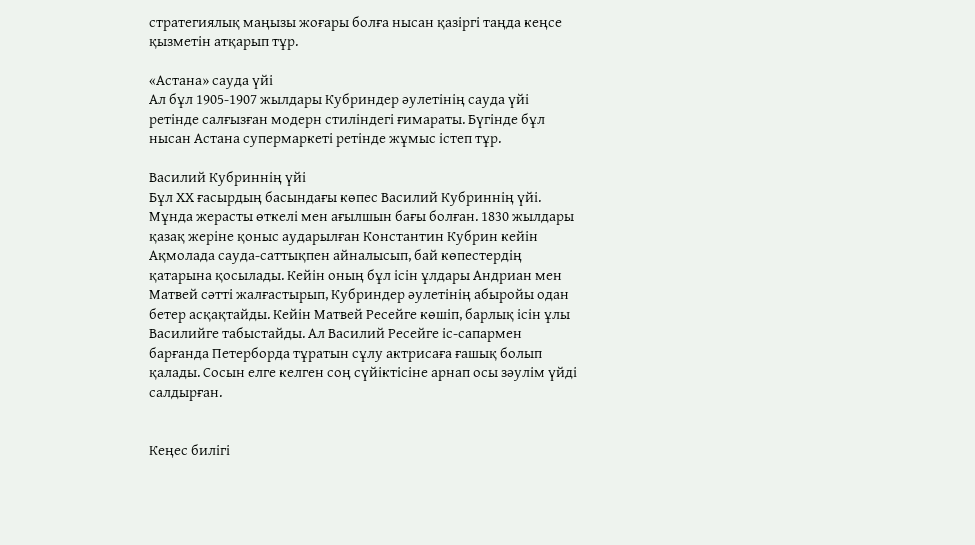стратегиялық маңызы жоғары болға нысан қазіргі таңда кеңсе қызметін атқарып тұр.

«Астана» сауда үйі
Ал бұл 1905-1907 жылдары Кубриндер әулетінің сауда үйі ретінде салғызған модерн стиліндегі ғимараты. Бүгінде бұл нысан Астана супермаркеті ретінде жұмыс істеп тұр.

Василий Кубриннің үйі
Бұл ХХ ғасырдың басындағы көпес Василий Кубриннің үйі. Мұнда жерасты өткелі мен ағылшын бағы болған. 1830 жылдары қазақ жеріне қоныс аударылған Константин Кубрин кейін Ақмолада сауда-саттықпен айналысып, бай көпестердің қатарына қосылады. Кейін оның бұл ісін ұлдары Андриан мен Матвей сәтті жалғастырып, Кубриндер әулетінің абыройы одан бетер асқақтайды. Кейін Матвей Ресейге көшіп, барлық ісін ұлы Василийге табыстайды. Ал Василий Ресейге іс-сапармен барғанда Петерборда тұратын сұлу актрисаға ғашық болып қалады. Сосын елге келген соң сүйіктісіне арнап осы зәулім үйді салдырған.


Кеңес билігі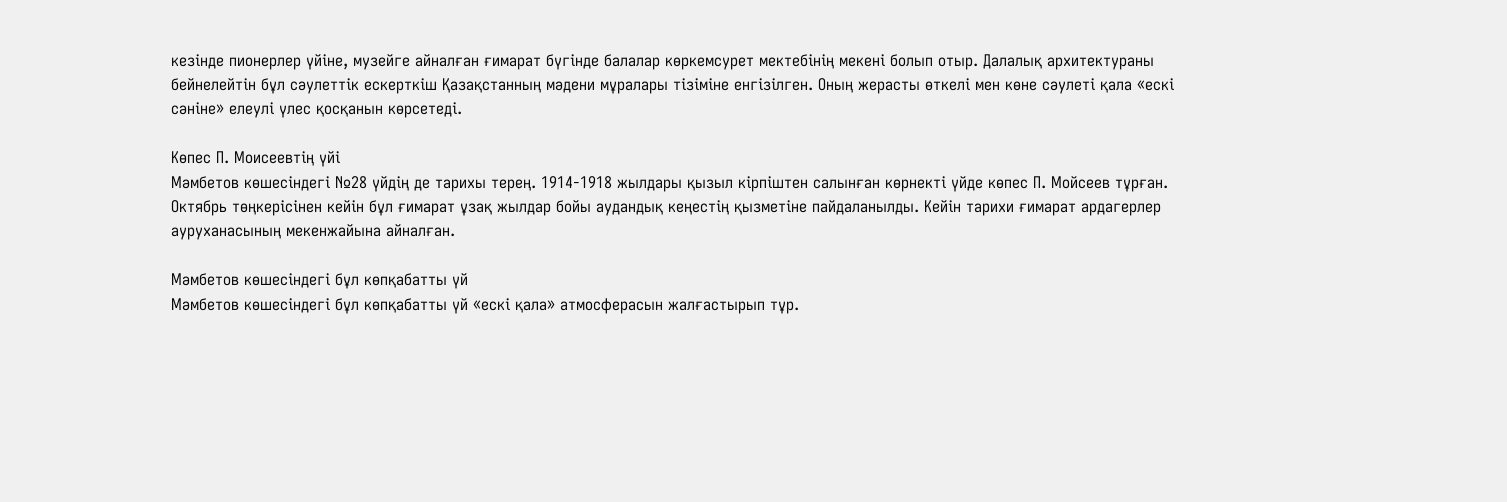кезінде пионерлер үйіне, музейге айналған ғимарат бүгінде балалар көркемсурет мектебінің мекені болып отыр. Далалық архитектураны бейнелейтін бұл сәулеттік ескерткіш Қазақстанның мәдени мұралары тізіміне енгізілген. Оның жерасты өткелі мен көне сәулеті қала «ескі сәніне» елеулі үлес қосқанын көрсетеді.

Көпес П. Моисеевтің үйі
Мәмбетов көшесіндегі №28 үйдің де тарихы терең. 1914-1918 жылдары қызыл кірпіштен салынған көрнекті үйде көпес П. Мойсеев тұрған. Октябрь төңкерісінен кейін бұл ғимарат ұзақ жылдар бойы аудандық кеңестің қызметіне пайдаланылды. Кейін тарихи ғимарат ардагерлер ауруханасының мекенжайына айналған.

Мәмбетов көшесіндегі бұл көпқабатты үй
Мәмбетов көшесіндегі бұл көпқабатты үй «ескі қала» атмосферасын жалғастырып тұр.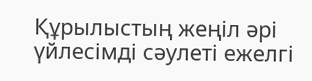Құрылыстың жеңіл әрі үйлесімді сәулеті ежелгі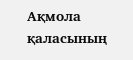Ақмола қаласының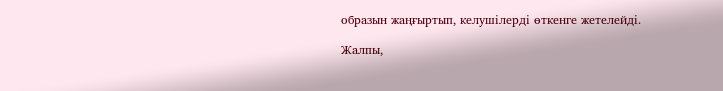образын жаңғыртып, келушілерді өткенге жетелейді.

Жалпы,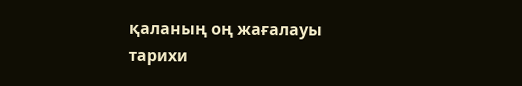қаланың оң жағалауы тарихи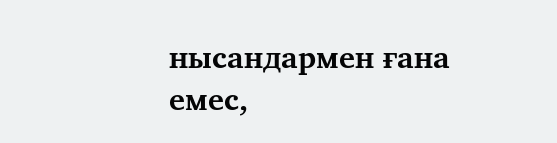нысандармен ғана емес,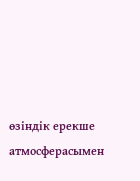өзіндік ерекше атмосферасымен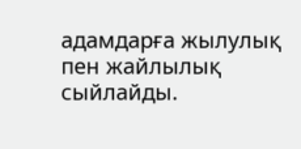адамдарға жылулық пен жайлылық сыйлайды.